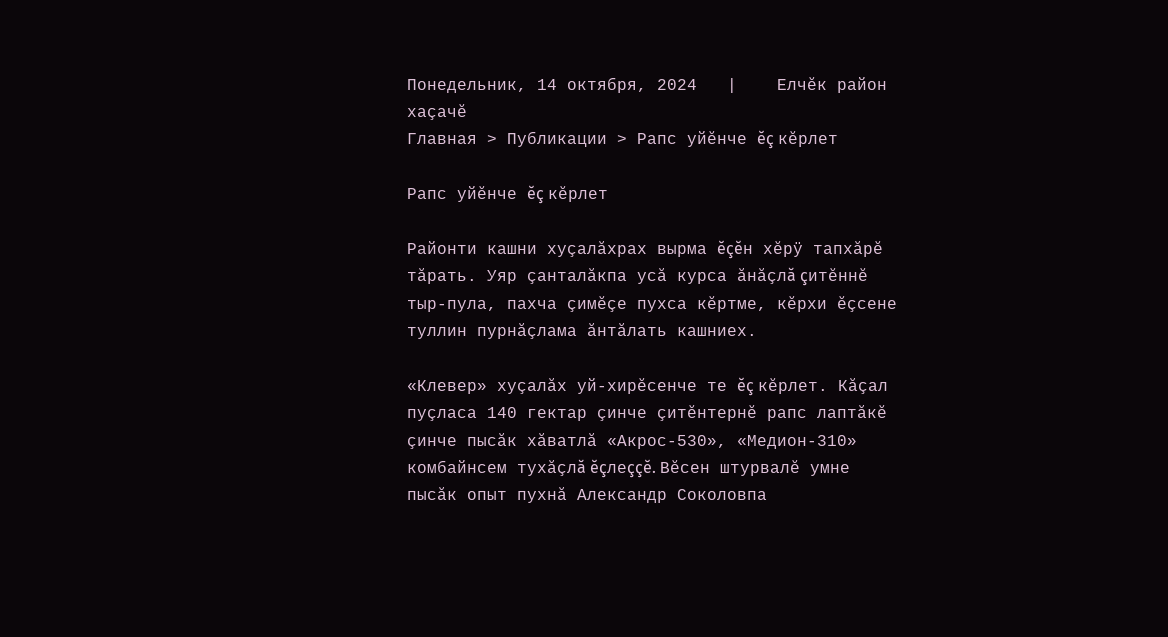Понедельник, 14 октября, 2024   |    Елчĕк район хаçачĕ
Главная > Публикации > Рапс уйĕнче ĕç кĕрлет

Рапс уйĕнче ĕç кĕрлет

Районти кашни хуçалăхрах вырма ĕçĕн хĕрÿ тапхăрĕ тăрать. Уяр çанталăкпа усă курса ăнăçлă çитĕннĕ тыр-пула, пахча çимĕçе пухса кĕртме, кĕрхи ĕçсене туллин пурнăçлама ăнтăлать кашниех.

«Клевер» хуçалăх уй-хирĕсенче те ĕç кĕрлет. Кăçал пуçласа 140 гектар çинче çитĕнтернĕ рапс лаптăкĕ çинче пысăк хăватлă «Акрос-530», «Медион-310» комбайнсем тухăçлă ĕçлеççĕ. Вĕсен штурвалĕ умне пысăк опыт пухнă Александр Соколовпа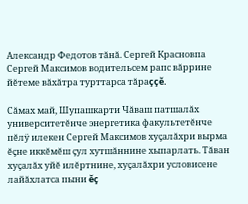Александр Федотов тăнă. Сергей Красновпа Сергей Максимов водительсем рапс вăррине йĕтеме вăхăтра турттарса тăраççĕ.

Сăмах май, Шупашкарти Чăваш патшалăх университетĕнче энергетика факультетĕнче пĕлÿ илекен Сергей Максимов хуçалăхри вырма ĕçне иккĕмĕш çул хутшăннине хыпарлать. Тăван хуçалăх уйĕ илĕртнине, хуçалăхри условисене лайăхлатса пыни ĕç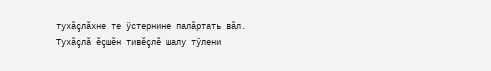тухăçлăхне те ÿстернине палăртать вăл. Тухăçлă ĕçшĕн тивĕçлĕ шалу тÿлени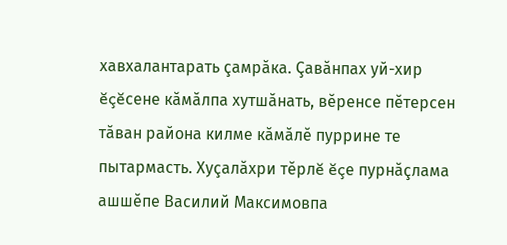хавхалантарать çамрăка. Çавăнпах уй-хир ĕçĕсене кăмăлпа хутшăнать, вĕренсе пĕтерсен тăван района килме кăмăлĕ пуррине те пытармасть. Хуçалăхри тĕрлĕ ĕçе пурнăçлама ашшĕпе Василий Максимовпа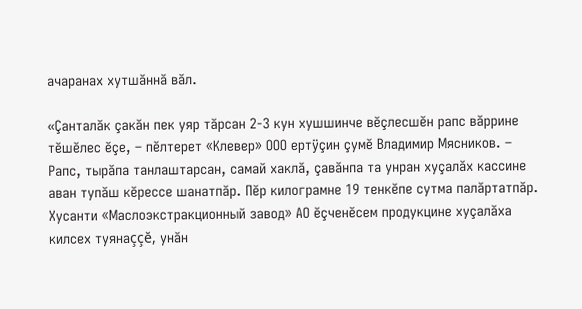ачаранах хутшăннă вăл.

«Çанталăк çакăн пек уяр тăрсан 2-3 кун хушшинче вĕçлесшĕн рапс вăррине тĕшĕлес ĕçе, – пĕлтерет «Клевер» ООО ертÿçин çумĕ Владимир Мясников. – Рапс, тырăпа танлаштарсан, самай хаклă, çавăнпа та унран хуçалăх кассине аван тупăш кĕрессе шанатпăр. Пĕр килограмне 19 тенкĕпе сутма палăртатпăр. Хусанти «Маслоэкстракционный завод» АО ĕçченĕсем продукцине хуçалăха килсех туянаççĕ, унăн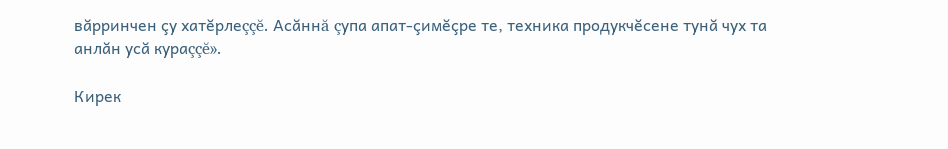вăрринчен çу хатĕрлеççĕ. Асăннă çупа апат-çимĕçре те, техника продукчĕсене тунă чух та анлăн усă кураççĕ».

Кирек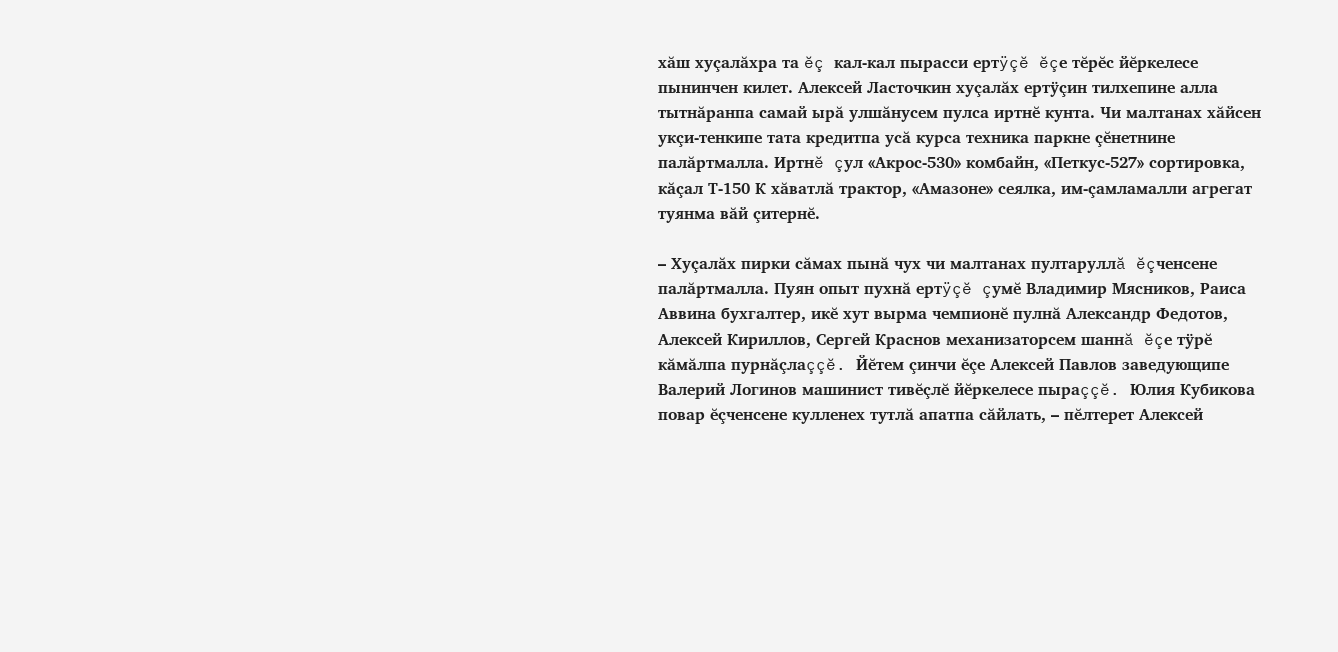хăш хуçалăхра та ĕç кал-кал пырасси ертÿçĕ ĕçе тĕрĕс йĕркелесе пынинчен килет. Алексей Ласточкин хуçалăх ертÿçин тилхепине алла тытнăранпа самай ырă улшăнусем пулса иртнĕ кунта. Чи малтанах хăйсен укçи-тенкипе тата кредитпа усă курса техника паркне çĕнетнине палăртмалла. Иртнĕ çул «Акрос-530» комбайн, «Петкус-527» сортировка, кăçал Т-150 К хăватлă трактор, «Амазоне» сеялка, им-çамламалли агрегат туянма вăй çитернĕ.

– Хуçалăх пирки сăмах пынă чух чи малтанах пултаруллă ĕçченсене палăртмалла. Пуян опыт пухнă ертÿçĕ çумĕ Владимир Мясников, Раиса Аввина бухгалтер, икĕ хут вырма чемпионĕ пулнă Александр Федотов, Алексей Кириллов, Сергей Краснов механизаторсем шаннă ĕçе тÿрĕ кăмăлпа пурнăçлаççĕ. Йĕтем çинчи ĕçе Алексей Павлов заведующипе Валерий Логинов машинист тивĕçлĕ йĕркелесе пыраççĕ. Юлия Кубикова повар ĕçченсене кулленех тутлă апатпа сăйлать, – пĕлтерет Алексей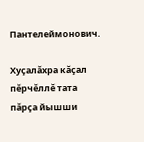Пантелеймонович.

Хуçалăхра кăçал пĕрчĕллĕ тата пăрçа йышши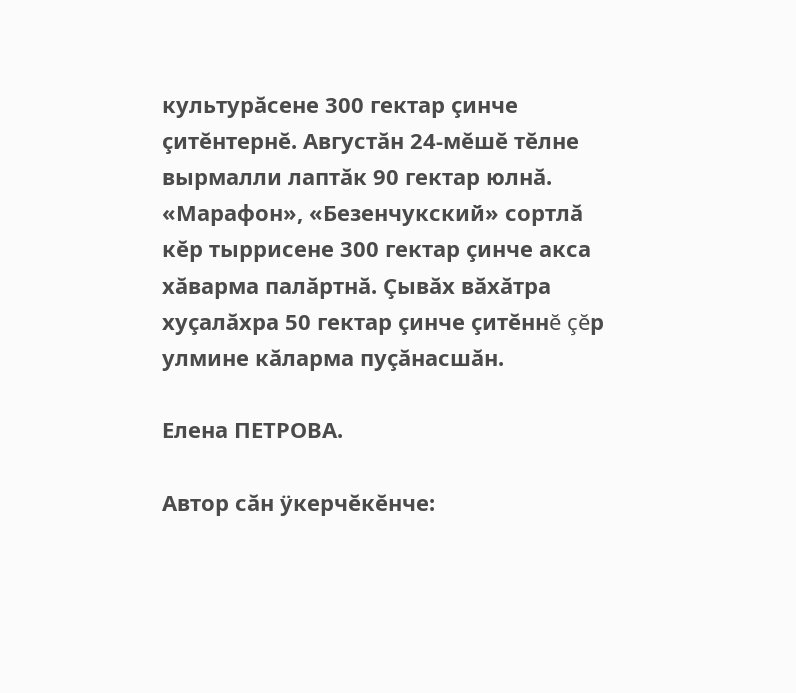культурăсене 300 гектар çинче çитĕнтернĕ. Августăн 24-мĕшĕ тĕлне вырмалли лаптăк 90 гектар юлнă. «Марафон», «Безенчукский» сортлă кĕр тыррисене 300 гектар çинче акса хăварма палăртнă. Çывăх вăхăтра хуçалăхра 50 гектар çинче çитĕннĕ çĕр улмине кăларма пуçăнасшăн.

Елена ПЕТРОВА.

Автор сăн ÿкерчĕкĕнче: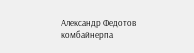Александр Федотов комбайнерпа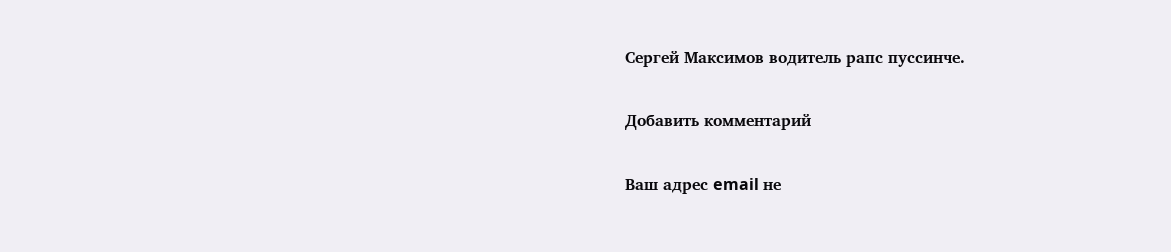Сергей Максимов водитель рапс пуссинче.

Добавить комментарий

Ваш адрес email не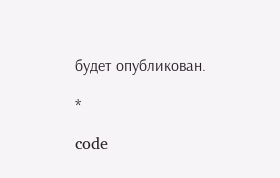будет опубликован.

*

code